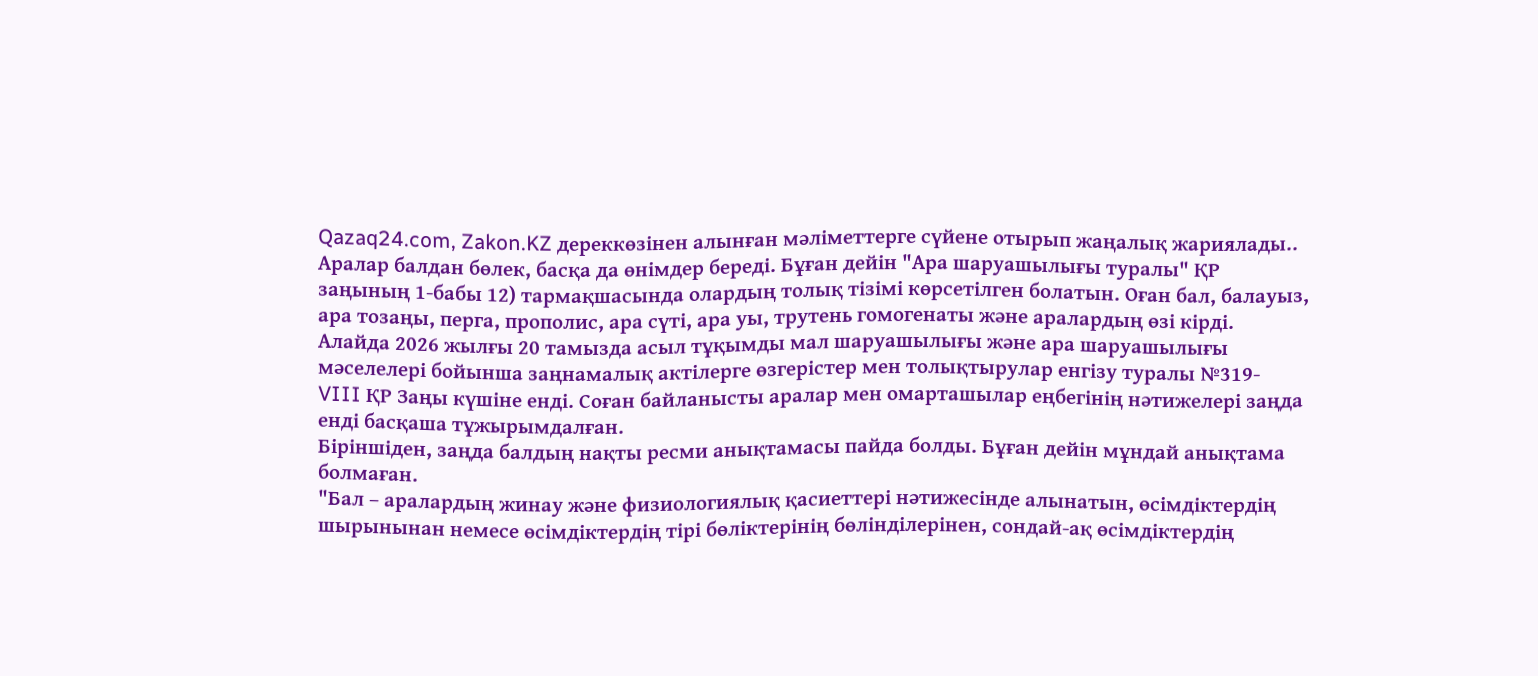Qazaq24.com, Zakon.KZ дереккөзінен алынған мәліметтерге сүйене отырып жаңалық жариялады..
Аралар балдан бөлек, басқа да өнімдер береді. Бұған дейін "Ара шаруашылығы туралы" ҚР заңының 1-бабы 12) тармақшасында олардың толық тізімі көрсетілген болатын. Оған бал, балауыз, ара тозаңы, перга, прополис, ара сүті, ара уы, трутень гомогенаты және аралардың өзі кірді.
Алайда 2026 жылғы 20 тамызда асыл тұқымды мал шаруашылығы және ара шаруашылығы мәселелері бойынша заңнамалық актілерге өзгерістер мен толықтырулар енгізу туралы №319-VIII ҚР Заңы күшіне енді. Соған байланысты аралар мен омарташылар еңбегінің нәтижелері заңда енді басқаша тұжырымдалған.
Біріншіден, заңда балдың нақты ресми анықтамасы пайда болды. Бұған дейін мұндай анықтама болмаған.
"Бал – аралардың жинау және физиологиялық қасиеттері нәтижесінде алынатын, өсімдіктердің шырынынан немесе өсімдіктердің тірі бөліктерінің бөлінділерінен, сондай-ақ өсімдіктердің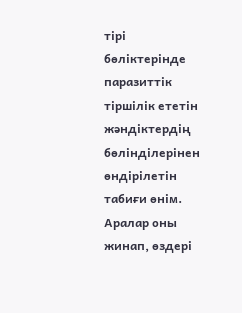тірі бөліктерінде паразиттік тіршілік ететін жәндіктердің бөлінділерінен өндірілетін табиғи өнім. Аралар оны жинап, өздері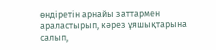өндіретін арнайы заттармен араластырып, кәрез ұяшықтарына салып,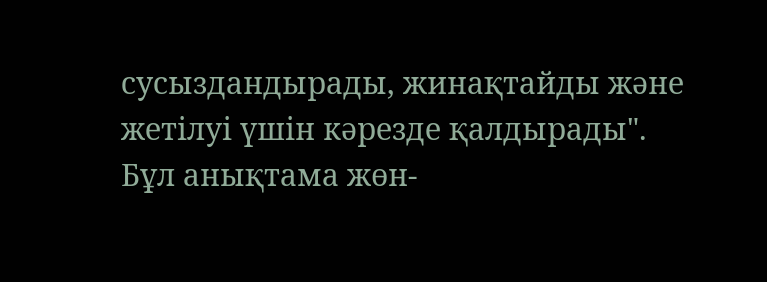сусыздандырады, жинақтайды және жетілуі үшін кәрезде қалдырады".
Бұл анықтама жөн-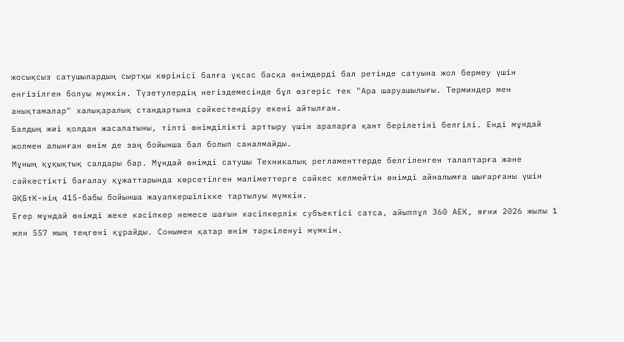жосықсыз сатушылардың сыртқы көрінісі балға ұқсас басқа өнімдерді бал ретінде сатуына жол бермеу үшін енгізілген болуы мүмкін. Түзетулердің негіздемесінде бұл өзгеріс тек "Ара шаруашылығы. Терминдер мен анықтамалар" халықаралық стандартына сәйкестендіру екені айтылған.
Балдың жиі қолдан жасалатыны, тіпті өнімділікті арттыру үшін араларға қант берілетіні белгілі. Енді мұндай жолмен алынған өнім де заң бойынша бал болып саналмайды.
Мұның құқықтық салдары бар. Мұндай өнімді сатушы Техникалық регламенттерде белгіленген талаптарға және сәйкестікті бағалау құжаттарында көрсетілген мәліметтерге сәйкес келмейтін өнімді айналымға шығарғаны үшін ӘҚБтК-нің 415-бабы бойынша жауапкершілікке тартылуы мүмкін.
Егер мұндай өнімді жеке кәсіпкер немесе шағын кәсіпкерлік субъектісі сатса, айыппұл 360 АЕК, яғни 2026 жылы 1 млн 557 мың теңгені құрайды. Сонымен қатар өнім тәркіленуі мүмкін.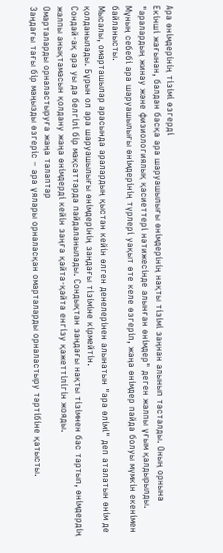Ара өнімдерінің тізімі өзгерді
Екінші жағынан, балдан басқа ара шаруашылығы өнімдерінің нақты тізімі заңнан алынып тасталды. Оның орнына "аралардың жинау және физиологиялық қасиеттері нәтижесінде алынған өнімдер" деген жалпы ұғым қалдырылды.
Мұның себебі ара шаруашылығы өнімдерінің түрлері уақыт өте келе өзгеріп, жаңа өнімдер пайда болуы мүмкін екенімен байланысты.
Мысалы, омарташылар арасында аралардың қыстан кейін өлген денелерінен алынатын "ара өлімі" деп аталатын өнім де қолданылады. Бұрын ол ара шаруашылығы өнімдерінің заңдағы тізіміне кірмейтін.
Сондай-ақ ара уы да белгілі бір мақсаттарда пайдаланылады. Сондықтан заңдағы нақты тізімнен бас тартып, өнімдердің жалпы анықтамасын қолдану жаңа өнімдерді кейін заңға қайта-қайта енгізу қажеттілігін жояды.
Омарталарды орналастыруға жаңа талаптар
Заңдағы тағы бір маңызды өзгеріс – ара ұялары орналасқан омарталарды орналастыру тәртібіне қатысты.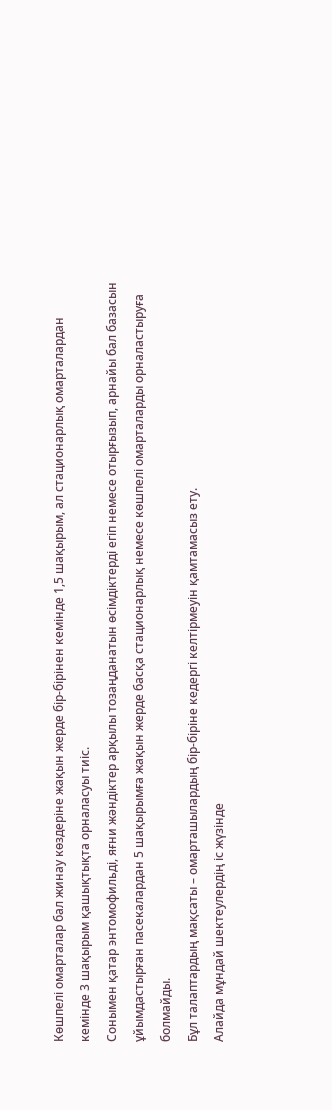Көшпелі омарталар бал жинау көздеріне жақын жерде бір-бірінен кемінде 1,5 шақырым, ал стационарлық омарталардан кемінде 3 шақырым қашықтықта орналасуы тиіс.
Сонымен қатар энтомофильді, яғни жәндіктер арқылы тозаңданатын өсімдіктерді егіп немесе отырғызып, арнайы бал базасын ұйымдастырған пасекалардан 5 шақырымға жақын жерде басқа стационарлық немесе көшпелі омарталарды орналастыруға болмайды.
Бұл талаптардың мақсаты – омарташылардың бір-біріне кедергі келтірмеуін қамтамасыз ету.
Алайда мұндай шектеулердің іс жүзінде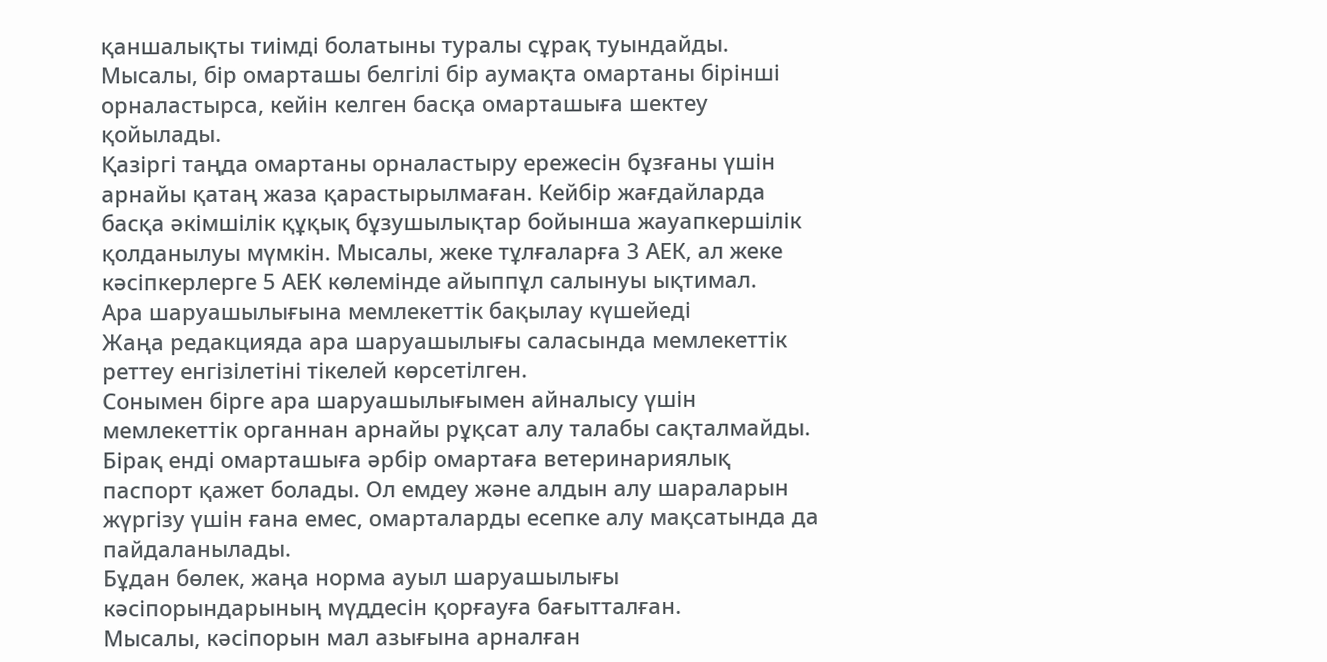қаншалықты тиімді болатыны туралы сұрақ туындайды. Мысалы, бір омарташы белгілі бір аумақта омартаны бірінші орналастырса, кейін келген басқа омарташыға шектеу қойылады.
Қазіргі таңда омартаны орналастыру ережесін бұзғаны үшін арнайы қатаң жаза қарастырылмаған. Кейбір жағдайларда басқа әкімшілік құқық бұзушылықтар бойынша жауапкершілік қолданылуы мүмкін. Мысалы, жеке тұлғаларға 3 АЕК, ал жеке кәсіпкерлерге 5 АЕК көлемінде айыппұл салынуы ықтимал.
Ара шаруашылығына мемлекеттік бақылау күшейеді
Жаңа редакцияда ара шаруашылығы саласында мемлекеттік реттеу енгізілетіні тікелей көрсетілген.
Сонымен бірге ара шаруашылығымен айналысу үшін мемлекеттік органнан арнайы рұқсат алу талабы сақталмайды.
Бірақ енді омарташыға әрбір омартаға ветеринариялық паспорт қажет болады. Ол емдеу және алдын алу шараларын жүргізу үшін ғана емес, омарталарды есепке алу мақсатында да пайдаланылады.
Бұдан бөлек, жаңа норма ауыл шаруашылығы кәсіпорындарының мүддесін қорғауға бағытталған.
Мысалы, кәсіпорын мал азығына арналған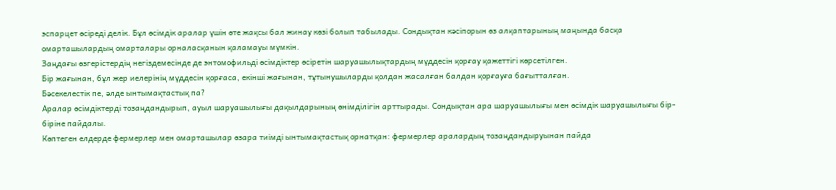эспарцет өсіреді делік. Бұл өсімдік аралар үшін өте жақсы бал жинау көзі болып табылады. Сондықтан кәсіпорын өз алқаптарының маңында басқа омарташылардың омарталары орналасқанын қаламауы мүмкін.
Заңдағы өзгерістердің негіздемесінде де энтомофильді өсімдіктер өсіретін шаруашылықтардың мүддесін қорғау қажеттігі көрсетілген.
Бір жағынан, бұл жер иелерінің мүддесін қорғаса, екінші жағынан, тұтынушыларды қолдан жасалған балдан қорғауға бағытталған.
Бәсекелестік пе, әлде ынтымақтастық па?
Аралар өсімдіктерді тозаңдандырып, ауыл шаруашылығы дақылдарының өнімділігін арттырады. Сондықтан ара шаруашылығы мен өсімдік шаруашылығы бір-біріне пайдалы.
Көптеген елдерде фермерлер мен омарташылар өзара тиімді ынтымақтастық орнатқан: фермерлер аралардың тозаңдандыруынан пайда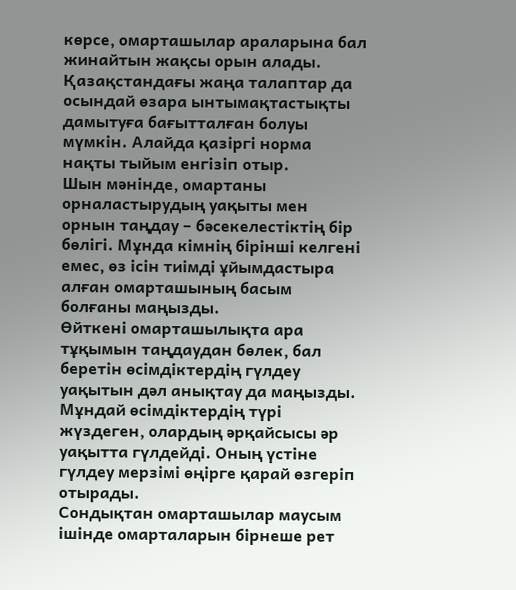көрсе, омарташылар араларына бал жинайтын жақсы орын алады.
Қазақстандағы жаңа талаптар да осындай өзара ынтымақтастықты дамытуға бағытталған болуы мүмкін. Алайда қазіргі норма нақты тыйым енгізіп отыр.
Шын мәнінде, омартаны орналастырудың уақыты мен орнын таңдау – бәсекелестіктің бір бөлігі. Мұнда кімнің бірінші келгені емес, өз ісін тиімді ұйымдастыра алған омарташының басым болғаны маңызды.
Өйткені омарташылықта ара тұқымын таңдаудан бөлек, бал беретін өсімдіктердің гүлдеу уақытын дәл анықтау да маңызды. Мұндай өсімдіктердің түрі жүздеген, олардың әрқайсысы әр уақытта гүлдейді. Оның үстіне гүлдеу мерзімі өңірге қарай өзгеріп отырады.
Сондықтан омарташылар маусым ішінде омарталарын бірнеше рет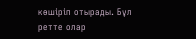көшіріп отырады. Бұл ретте олар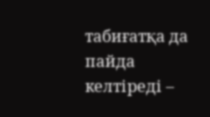табиғатқа да пайда келтіреді –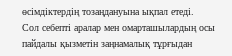өсімдіктердің тозаңдануына ықпал етеді.
Сол себепті аралар мен омарташылардың осы пайдалы қызметін заңнамалық тұрғыдан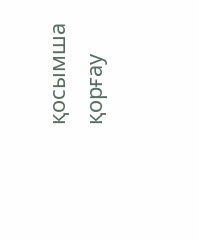қосымша қорғау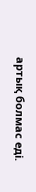артық болмас еді.